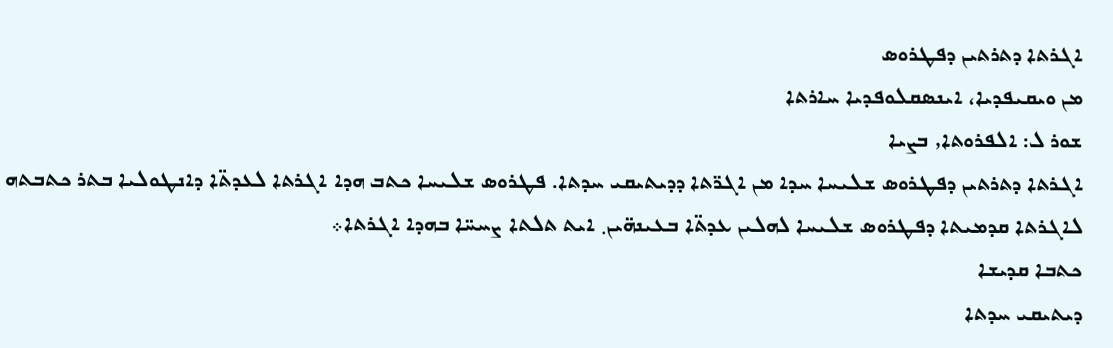ܐܓܪܬܐ ܕܬܪܬܝܢ ܕܦܛܪܘܣ
ܡܢ ܘܝܩܝܦܕܝܐ، ܐܝܢܣܩܠܘܦܕܝܐ ܚܐܪܬܐ
ܫܘܪ ܠ: ܐܠܦܪܘܬܐ, ܒܨܝܐ
ܐܓܪܬܐ ܕܬܪܬܝܢ ܕܦܛܪܘܣ ܫܠܝܚܐ ܚܕܐ ܡܢ ܐܓܪ̈ܬܐ ܕܕܝܬܝܩܝ ܚܕܬܐ. ܦܛܪܘܣ ܫܠܝܚܐ ܟܬܒ ܗܕܐ ܐܓܪܬܐ ܠܥܕܬ̈ܐ ܕܐܢܛܘܠܝܐ ܒܬܪ ܟܬܒܬܗ ܠܐܓܪܬܐ ܩܕܡܝܬܐ ܕܦܛܪܘܣ ܫܠܝܚܐ ܠܗܠܝܢ ܥܕܬ̈ܐ ܒܥܝܢܗ̈ܝܢ܂ ܐܝܬ ܬܠܬܐ ܨܚܚ̈ܐ ܒܗܕܐ ܐܓܪܬܐ܀
ܟܬܒܐ ܩܕܝܫܐ
ܕܝܬܝܩܝ ܚܕܬܐ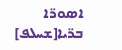ܐܣܘܪ̈ܐ ܒܪ̈ܝܐ[ܫܚܠܦ]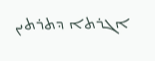ܐܓܪܬܐ ܕܬܪܬܝܢ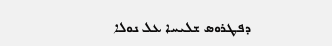ܕܦܛܪܘܣ ܫܠܝܚܐ ܥܠ ܢܘܠܐ